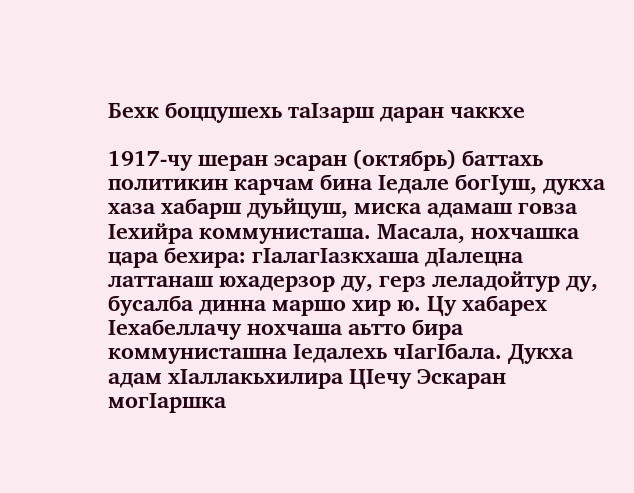Бехк боццушехь таIзарш даран чаккхе

1917-чу шеран эсаран (октябрь) баттахь политикин карчам бина Iедале богIуш, дукха хаза хабарш дуьйцуш, миска адамаш говза Iехийра коммунисташа. Масала, нохчашка цара бехира: гIалагIазкхаша дIалецна латтанаш юхадерзор ду, герз леладойтур ду, бусалба динна маршо хир ю. Цу хабарех Iехабеллачу нохчаша аьтто бира коммунисташна Iедалехь чIагIбала. Дукха адам хIаллакьхилира ЦIечу Эскаран могIаршка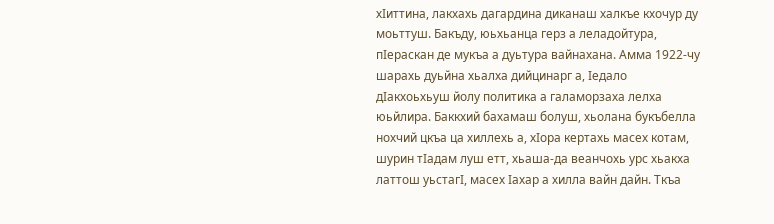хIиттина, лакхахь дагардина диканаш халкъе кхочур ду моьттуш. Бакъду, юьхьанца герз а леладойтура, пIераскан де мукъа а дуьтура вайнахана. Амма 1922-чу шарахь дуьйна хьалха дийцинарг а, Iедало дIакхоьхьуш йолу политика а галаморзаха лелха юьйлира. Баккхий бахамаш болуш, хьолана букъбелла нохчий цкъа ца хиллехь а, хIора кертахь масех котам, шурин тIадам луш етт, хьаша-да веанчохь урс хьакха латтош уьстагI, масех Iахар а хилла вайн дайн. Ткъа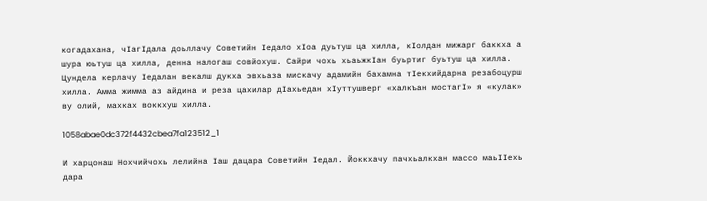когадахана, чIагIдала доьллачу Советийн Iедало хIоа дуьтуш ца хилла, кIолдан мижарг баккха а шура юьтуш ца хилла, денна налогаш совйохуш. Сайри чохь хьаьжкIан буьртиг буьтуш ца хилла. Цундела керлачу Iедалан векалш дукха эвхьаза мискачу адамийн бахамна тIекхийдарна резабоцурш хилла. Амма жимма аз айдина и реза цахилар дIахьедан хIуттушверг «халкъан мостагI» я «кулак» ву олий, махках воккхуш хилла.

1058abae0dc372f4432cbea7fa123512_1

И харцонаш Нохчийчохь лелийна Iаш дацара Советийн Iедал. Йоккхачу пачхьалкхан массо маьIIехь дара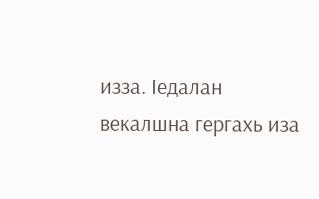изза. Iедалан векалшна гергахь иза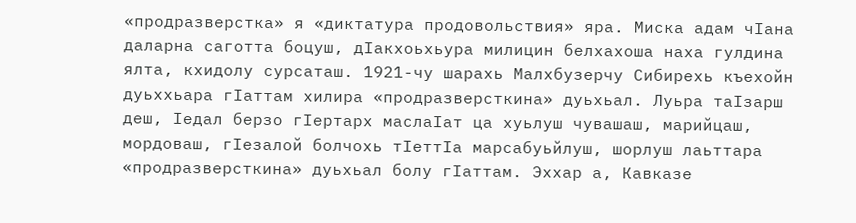«продразверстка» я «диктатура продовольствия» яра. Миска адам чIана даларна саготта боцуш, дIакхоьхьура милицин белхахоша наха гулдина ялта, кхидолу сурсаташ. 1921-чу шарахь Малхбузерчу Сибирехь къехойн дуьххьара гIаттам хилира «продразверсткина» дуьхьал. Луьра таIзарш деш, Iедал берзо гIертарх маслаIат ца хуьлуш чувашаш, марийцаш, мордоваш, гIезалой болчохь тIеттIа марсабуьйлуш, шорлуш лаьттара «продразверсткина» дуьхьал болу гIаттам. Эххар а, Кавказе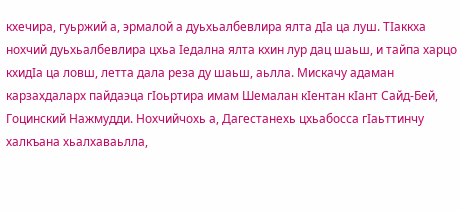кхечира, гуьржий а, эрмалой а дуьхьалбевлира ялта дIа ца луш. ТIаккха нохчий дуьхьалбевлира цхьа Iедална ялта кхин лур дац шаьш, и тайпа харцо кхидIа ца ловш, летта дала реза ду шаьш, аьлла. Мискачу адаман карзахдаларх пайдаэца гIоьртира имам Шемалан кIентан кIант Сайд-Бей, Гоцинский Нажмудди. Нохчийчохь а, Дагестанехь цхьабосса гIаьттинчу халкъана хьалхаваьлла,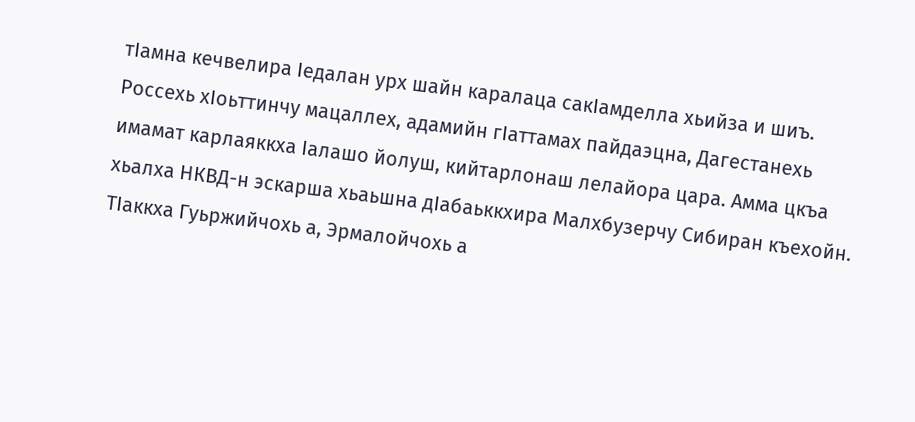тIамна кечвелира Iедалан урх шайн каралаца сакIамделла хьийза и шиъ. Россехь хIоьттинчу мацаллех, адамийн гIаттамах пайдаэцна, Дагестанехь имамат карлаяккха Iалашо йолуш, кийтарлонаш лелайора цара. Амма цкъа хьалха НКВД-н эскарша хьаьшна дIабаьккхира Малхбузерчу Сибиран къехойн. ТIаккха Гуьржийчохь а, Эрмалойчохь а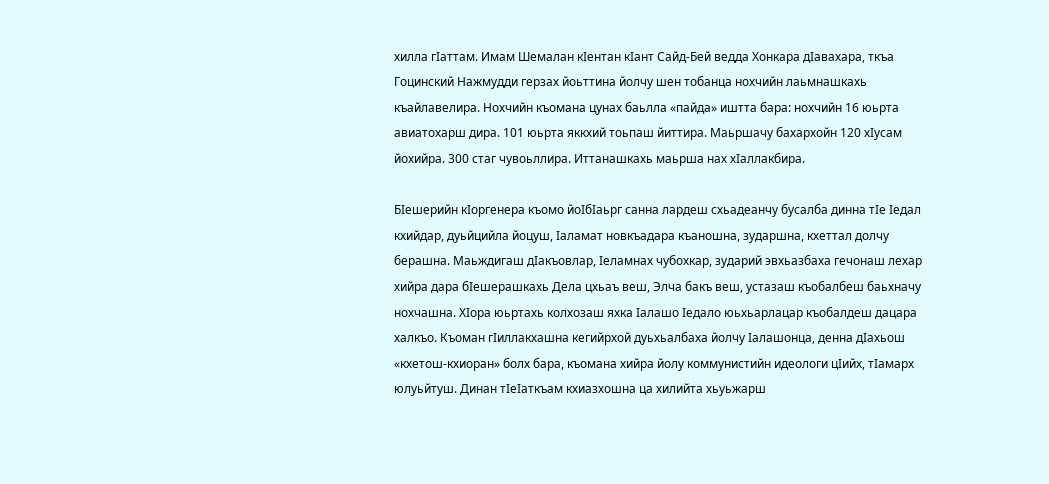хилла гIаттам. Имам Шемалан кIентан кIант Сайд-Бей ведда Хонкара дIавахара, ткъа Гоцинский Нажмудди герзах йоьттина йолчу шен тобанца нохчийн лаьмнашкахь къайлавелира. Нохчийн къомана цунах баьлла «пайда» иштта бара: нохчийн 16 юьрта авиатохарш дира. 101 юьрта яккхий тоьпаш йиттира. Маьршачу бахархойн 120 хIусам йохийра. 300 стаг чувоьллира. Иттанашкахь маьрша нах хIаллакбира.

БIешерийн кIоргенера къомо йоIбIаьрг санна лардеш схьадеанчу бусалба динна тIе Iедал кхийдар, дуьйцийла йоцуш, Iаламат новкъадара къаношна, зударшна, кхеттал долчу берашна. Маьждигаш дIакъовлар, Iеламнах чубохкар, зударий эвхьазбаха гечонаш лехар хийра дара бIешерашкахь Дела цхьаъ веш, Элча бакъ веш, устазаш къобалбеш баьхначу нохчашна. ХIора юьртахь колхозаш яхка Iалашо Iедало юьхьарлацар къобалдеш дацара халкъо. Къоман гIиллакхашна кегийрхой дуьхьалбаха йолчу Iалашонца, денна дIахьош «кхетош-кхиоран» болх бара, къомана хийра йолу коммунистийн идеологи цIийх, тIамарх юлуьйтуш. Динан тIеIаткъам кхиазхошна ца хилийта хьуьжарш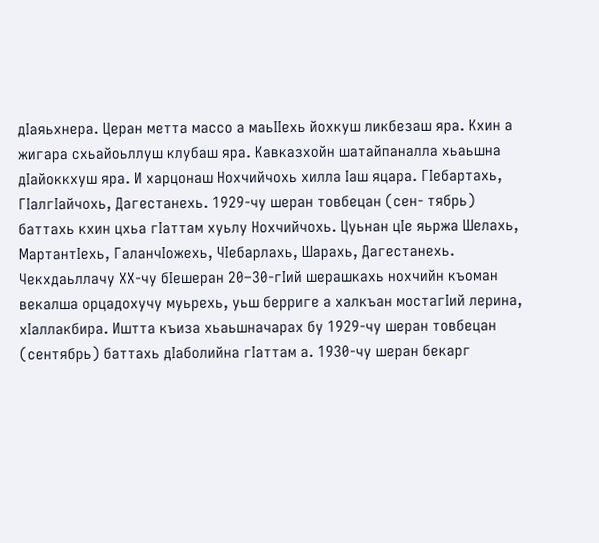дIаяьхнера. Церан метта массо а маьIIехь йохкуш ликбезаш яра. Кхин а жигара схьайоьллуш клубаш яра. Кавказхойн шатайпаналла хьаьшна дIайоккхуш яра. И харцонаш Нохчийчохь хилла Iаш яцара. ГIебартахь, ГIалгIайчохь, Дагестанехь. 1929-чу шеран товбецан (сен- тябрь) баттахь кхин цхьа гIаттам хуьлу Нохчийчохь. Цуьнан цIе яьржа Шелахь, МартантIехь, ГаланчIожехь, ЧIебарлахь, Шарахь, Дагестанехь. Чекхдаьллачу ХХ-чу бIешеран 20–30-гIий шерашкахь нохчийн къоман векалша орцадохучу муьрехь, уьш берриге а халкъан мостагIий лерина, хIаллакбира. Иштта къиза хьаьшначарах бу 1929-чу шеран товбецан (сентябрь) баттахь дIаболийна гIаттам а. 1930-чу шеран бекарг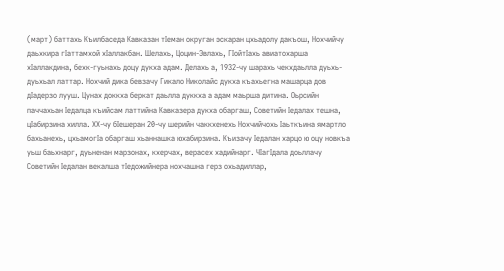(март) баттахь Къилбаседа Кавказан тIеман округан эскаран цхьадолу дакъош, Нохчийчу даьхкира гIаттамхой хIаллакбан. Шелахь, Цоцин-Эвлахь, ГIойтIахь авиатохарша хIаллакдина, бехк-гуьнахь доцу дукха адам. Делахь а, 1932-чу шарахь чекхдаьлла дуьхь-дуьхьал латтар. Нохчий дика бевзачу Гикало Николайс дукха къахьегна машарца дов дIадерзо лууш. Цунах доккха беркат даьлла дуккха а адам маьрша дитина. Оьрсийн паччахьан Iедалца къийсам латтийна Кавказера дукха обаргаш, Советийн Iедалах тешна, цIабирзина хилла. ХХ-чу бIешеран 20-чу шерийн чаккхенехь Нохчийчохь Iаьткъина ямартло бахьанехь, цхьамогIа обаргаш хьаннашка юхабирзина. Къизачу Iедалан харцо ю оцу новкъа уьш баьхнарг, дуьненан марзонах, кхерчах, верасех хадийнарг. ЧIагIдала доьллачу Советийн Iедалан векалша тIедожийнера нохчашна герз охьадиллар,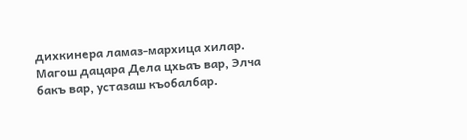дихкинера ламаз-мархица хилар. Магош дацара Дела цхьаъ вар, Элча бакъ вар, устазаш къобалбар.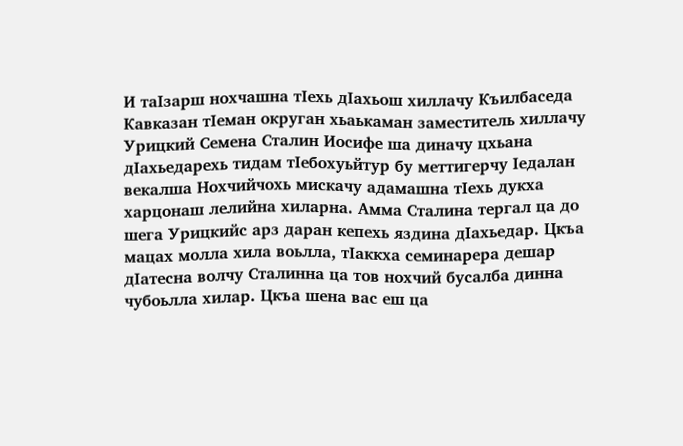И таIзарш нохчашна тIехь дIахьош хиллачу Къилбаседа Кавказан тIеман округан хьаькаман заместитель хиллачу Урицкий Семена Сталин Иосифе ша диначу цхьана дIахьедарехь тидам тIебохуьйтур бу меттигерчу Iедалан векалша Нохчийчохь мискачу адамашна тIехь дукха харцонаш лелийна хиларна. Амма Сталина тергал ца до шега Урицкийс арз даран кепехь яздина дIахьедар. Цкъа мацах молла хила воьлла, тIаккха семинарера дешар дIатесна волчу Сталинна ца тов нохчий бусалба динна чубоьлла хилар. Цкъа шена вас еш ца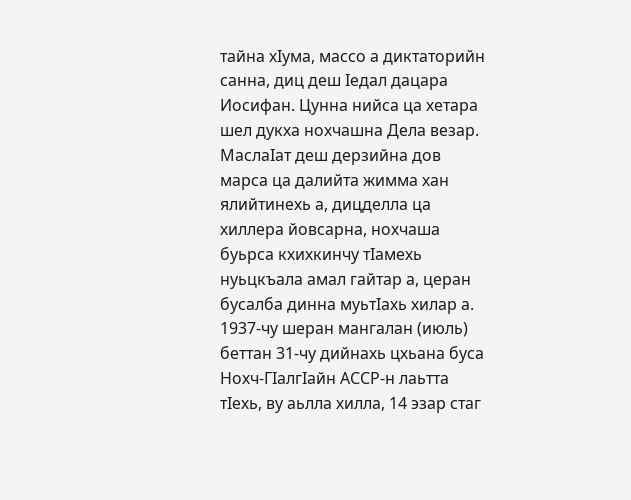тайна хIума, массо а диктаторийн санна, диц деш Iедал дацара Иосифан. Цунна нийса ца хетара шел дукха нохчашна Дела везар. МаслаIат деш дерзийна дов марса ца далийта жимма хан ялийтинехь а, дицделла ца хиллера йовсарна, нохчаша буьрса кхихкинчу тIамехь нуьцкъала амал гайтар а, церан бусалба динна муьтIахь хилар а. 1937-чу шеран мангалан (июль) беттан 31-чу дийнахь цхьана буса Нохч-ГIалгIайн АССР-н лаьтта тIехь, ву аьлла хилла, 14 эзар стаг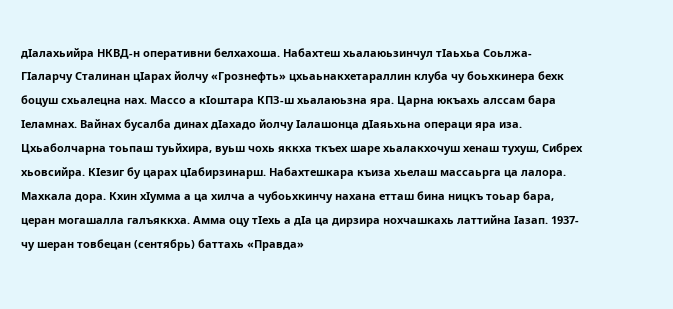дIалахьийра НКВД-н оперативни белхахоша. Набахтеш хьалаюьзинчул тIаьхьа Соьлжа-ГIаларчу Сталинан цIарах йолчу «Грознефть» цхьаьнакхетараллин клуба чу боьхкинера бехк боцуш схьалецна нах. Массо а кIоштара КПЗ-ш хьалаюьзна яра. Царна юкъахь алссам бара Iеламнах. Вайнах бусалба динах дIахадо йолчу Iалашонца дIаяьхьна операци яра иза. Цхьаболчарна тоьпаш туьйхира, вуьш чохь яккха ткъех шаре хьалакхочуш хенаш тухуш, Сибрех хьовсийра. КIезиг бу царах цIабирзинарш. Набахтешкара къиза хьелаш массаьрга ца лалора. Махкала дора. Кхин хIумма а ца хилча а чубоьхкинчу нахана етташ бина ницкъ тоьар бара, церан могашалла галъяккха. Амма оцу тIехь а дIа ца дирзира нохчашкахь латтийна Iазап. 1937-чу шеран товбецан (сентябрь) баттахь «Правда»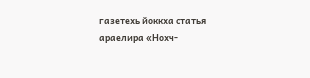газетехь йоккха статья араелира «Нохч-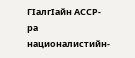ГIалгIайн АССР-ра националистийн-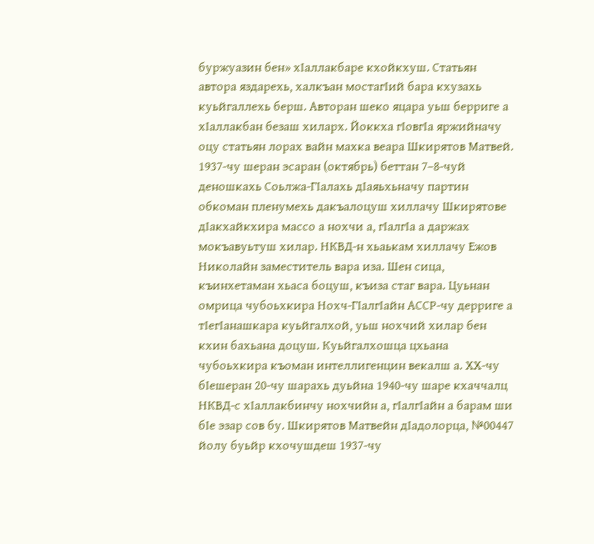буржуазин бен» хIаллакбаре кхойкхуш. Статьян автора яздарехь, халкъан мостагIий бара кхузахь куьйгаллехь берш. Авторан шеко яцара уьш берриге а хIаллакбан безаш хиларх. Йоккха гIовгIа яржийначу оцу статьян лорах вайн махка веара Шкирятов Матвей. 1937-чу шеран эсаран (октябрь) беттан 7–8-чуй деношкахь Соьлжа-ГIалахь дIаяьхьначу партин обкоман пленумехь дакъалоцуш хиллачу Шкирятове дIакхайкхира массо а нохчи а, гIалгIа а даржах мокъавуьтуш хилар. НКВД-н хьаькам хиллачу Ежов Николайн заместитель вара иза. Шен сица, къинхетаман хьаса боцуш, къиза стаг вара. Цуьнан омрица чубоьхкира Нохч-ГIалгIайн АССР-чу дерриге а тIегIанашкара куьйгалхой, уьш нохчий хилар бен кхин бахьана доцуш. Куьйгалхошца цхьана чубоьхкира къоман интеллигенцин векалш а. ХХ-чу бIешеран 20-чу шарахь дуьйна 1940-чу шаре кхаччалц НКВД-с хIаллакбинчу нохчийн а, гIалгIайн а барам ши бIе эзар сов бу. Шкирятов Матвейн дIадолорца, №00447 йолу буьйр кхочушдеш 1937-чу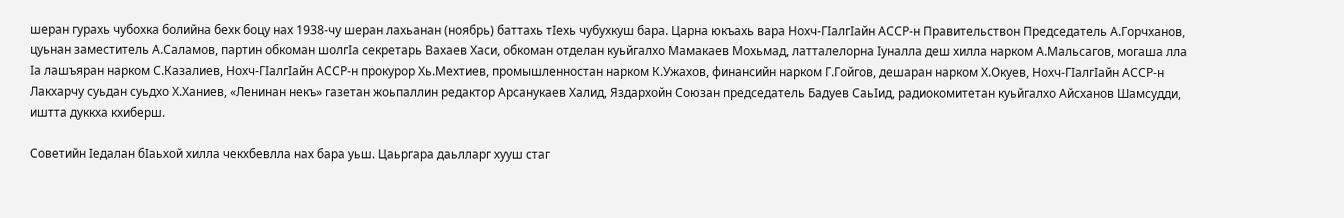шеран гурахь чубохка болийна бехк боцу нах 1938-чу шеран лахьанан (ноябрь) баттахь тIехь чубухкуш бара. Царна юкъахь вара Нохч-ГIалгIайн АССР-н Правительствон Председатель А.Горчханов, цуьнан заместитель А.Саламов, партин обкоман шолгIа секретарь Вахаев Хаси, обкоман отделан куьйгалхо Мамакаев Мохьмад, латталелорна Iуналла деш хилла нарком А.Мальсагов, могаша лла Iа лашъяран нарком С.Казалиев, Нохч-ГIалгIайн АССР-н прокурор Хь.Мехтиев, промышленностан нарком К.Ужахов, финансийн нарком Г.Гойгов, дешаран нарком Х.Окуев, Нохч-ГIалгIайн АССР-н Лакхарчу суьдан суьдхо Х.Ханиев, «Ленинан некъ» газетан жоьпаллин редактор Арсанукаев Халид, Яздархойн Союзан председатель Бадуев СаьIид, радиокомитетан куьйгалхо Айсханов Шамсудди, иштта дуккха кхиберш.

Советийн Iедалан бIаьхой хилла чекхбевлла нах бара уьш. Цаьргара даьлларг хууш стаг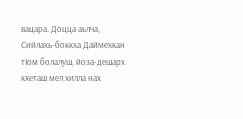вацара. Доцца аьлча, Сийлахь-боккха Даймехкан тIом болалуш, йоза-дешарх кхеташ мел хилла нах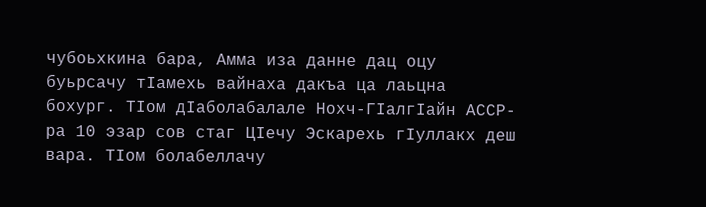чубоьхкина бара, Амма иза данне дац оцу буьрсачу тIамехь вайнаха дакъа ца лаьцна бохург. ТIом дIаболабалале Нохч-ГIалгIайн АССР-ра 10 эзар сов стаг ЦIечу Эскарехь гIуллакх деш вара. ТIом болабеллачу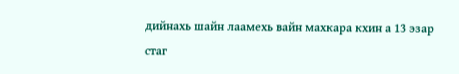дийнахь шайн лаамехь вайн махкара кхин а 13 эзар стаг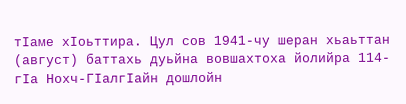тIаме хIоьттира. Цул сов 1941-чу шеран хьаьттан (август) баттахь дуьйна вовшахтоха йолийра 114-гIа Нохч-ГIалгIайн дошлойн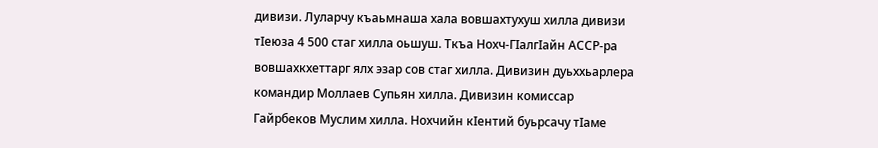дивизи. Луларчу къаьмнаша хала вовшахтухуш хилла дивизи тIеюза 4 500 стаг хилла оьшуш. Ткъа Нохч-ГIалгIайн АССР-ра вовшахкхеттарг ялх эзар сов стаг хилла. Дивизин дуьххьарлера командир Моллаев Супьян хилла. Дивизин комиссар Гайрбеков Муслим хилла. Нохчийн кIентий буьрсачу тIаме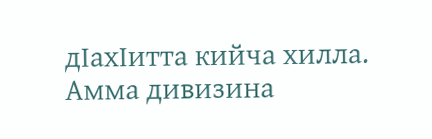дIахIитта кийча хилла. Амма дивизина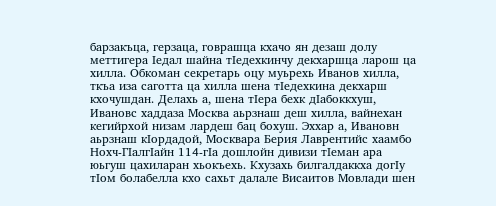барзакъца, герзаца, говрашца кхачо ян дезаш долу меттигера Iедал шайна тIедехкинчу декхаршца ларош ца хилла. Обкоман секретарь оцу муьрехь Иванов хилла, ткъа иза саготта ца хилла шена тIедехкина декхарш кхочушдан. Делахь а, шена тIера бехк дIабоккхуш, Ивановс хаддаза Москва аьрзнаш деш хилла, вайнехан кегийрхой низам лардеш бац бохуш. Эххар а, Ивановн аьрзнаш кIордадой, Москвара Берия Лаврентийс хаамбо Нохч-ГIалгIайн 114-гIа дошлойн дивизи тIеман ара юьгуш цахиларан хьокъехь. Кхузахь билгалдаккха догIу тIом болабелла кхо сахьт далале Висаитов Мовлади шен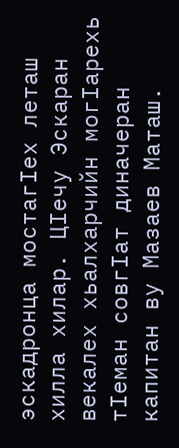эскадронца мостагIех леташ хилла хилар. ЦIечу Эскаран векалех хьалхарчийн могIарехь тIеман совгIат диначеран капитан ву Мазаев Маташ.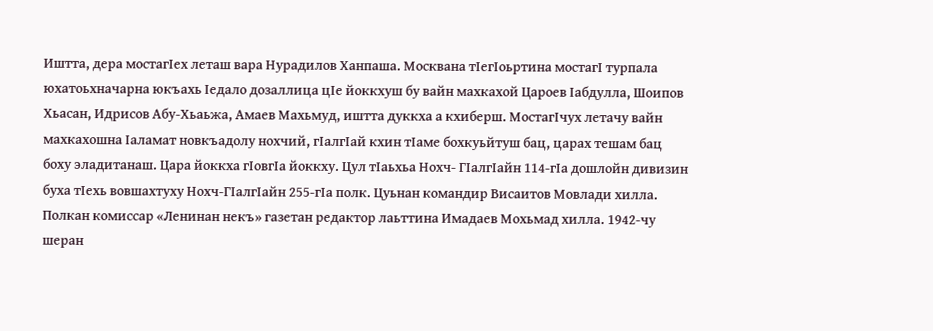Иштта, дера мостагIех леташ вара Нурадилов Ханпаша. Москвана тIегIоьртина мостагI турпала юхатоьхначарна юкъахь Iедало дозаллица цIе йоккхуш бу вайн махкахой Цароев Iабдулла, Шоипов Хьасан, Идрисов Абу-Хьаьжа, Амаев Махьмуд, иштта дуккха а кхиберш. МостагIчух летачу вайн махкахошна Iаламат новкъадолу нохчий, гIалгIай кхин тIаме бохкуьйтуш бац, царах тешам бац боху эладитанаш. Цара йоккха гIовгIа йоккху. Цул тIаьхьа Нохч- ГIалгIайн 114-гIа дошлойн дивизин буха тIехь вовшахтуху Нохч-ГIалгIайн 255-гIа полк. Цуьнан командир Висаитов Мовлади хилла. Полкан комиссар «Ленинан некъ» газетан редактор лаьттина Имадаев Мохьмад хилла. 1942-чу шеран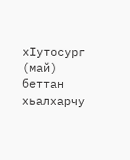хIутосург (май) беттан хьалхарчу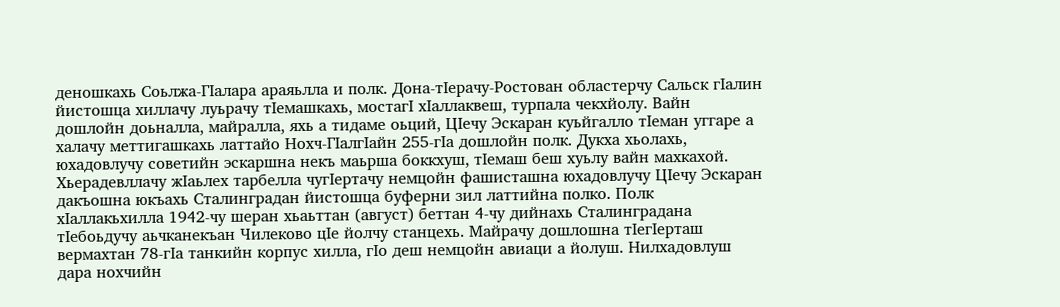деношкахь Соьлжа-ГIалара араяьлла и полк. Дона-тIерачу-Ростован областерчу Сальск гIалин йистошца хиллачу луьрачу тIемашкахь, мостагI хIаллаквеш, турпала чекхйолу. Вайн дошлойн доьналла, майралла, яхь а тидаме оьций, ЦIечу Эскаран куьйгалло тIеман уггаре а халачу меттигашкахь латтайо Нохч-ГIалгIайн 255-гIа дошлойн полк. Дукха хьолахь, юхадовлучу советийн эскаршна некъ маьрша боккхуш, тIемаш беш хуьлу вайн махкахой. Хьерадевллачу жIаьлех тарбелла чугIертачу немцойн фашисташна юхадовлучу ЦIечу Эскаран дакъошна юкъахь Сталинградан йистошца буферни зил латтийна полко. Полк хIаллакьхилла 1942-чу шеран хьаьттан (август) беттан 4-чу дийнахь Сталинградана тIебоьдучу аьчканекъан Чилеково цIе йолчу станцехь. Майрачу дошлошна тIегIерташ вермахтан 78-гIа танкийн корпус хилла, гIо деш немцойн авиаци а йолуш. Нилхадовлуш дара нохчийн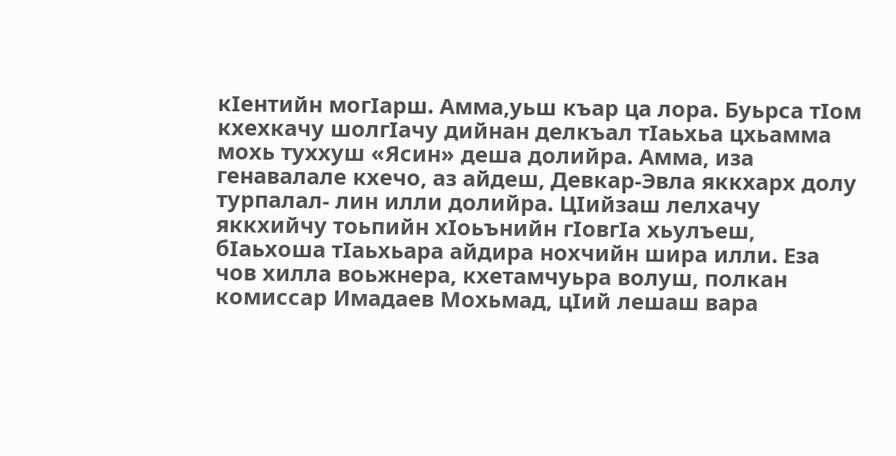кIентийн могIарш. Амма,уьш къар ца лора. Буьрса тIом кхехкачу шолгIачу дийнан делкъал тIаьхьа цхьамма мохь туххуш «Ясин» деша долийра. Амма, иза генавалале кхечо, аз айдеш, Девкар-Эвла яккхарх долу турпалал- лин илли долийра. ЦIийзаш лелхачу яккхийчу тоьпийн хIоьънийн гIовгIа хьулъеш, бIаьхоша тIаьхьара айдира нохчийн шира илли. Еза чов хилла воьжнера, кхетамчуьра волуш, полкан комиссар Имадаев Мохьмад, цIий лешаш вара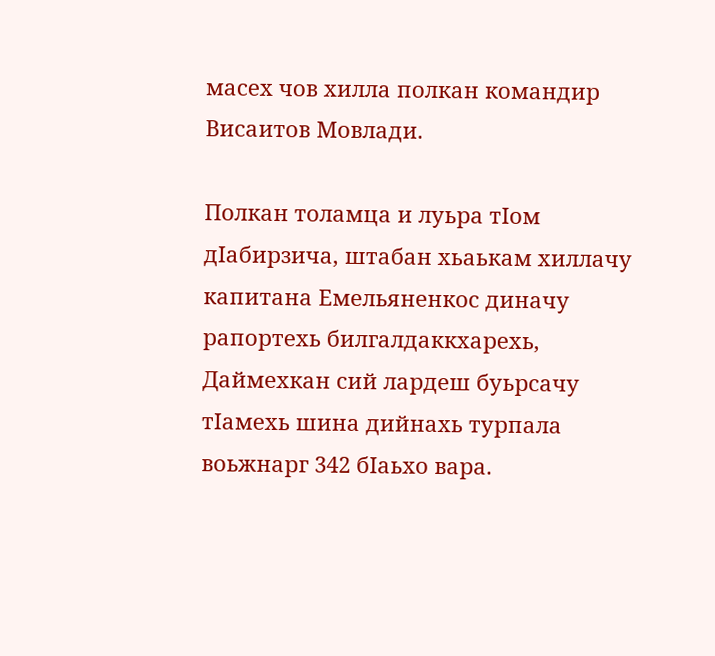масех чов хилла полкан командир Висаитов Мовлади.

Полкан толамца и луьра тIом дIабирзича, штабан хьаькам хиллачу капитана Емельяненкос диначу рапортехь билгалдаккхарехь, Даймехкан сий лардеш буьрсачу тIамехь шина дийнахь турпала воьжнарг 342 бIаьхо вара.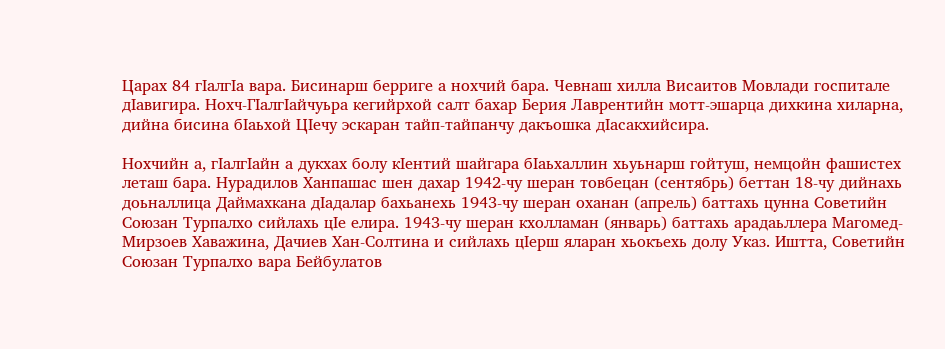Царах 84 гIалгIа вара. Бисинарш берриге а нохчий бара. Чевнаш хилла Висаитов Мовлади госпитале дIавигира. Нохч-ГIалгIайчуьра кегийрхой салт бахар Берия Лаврентийн мотт-эшарца дихкина хиларна, дийна бисина бIаьхой ЦIечу эскаран тайп-тайпанчу дакъошка дIасакхийсира.

Нохчийн а, гIалгIайн а дукхах болу кIентий шайгара бIаьхаллин хьуьнарш гойтуш, немцойн фашистех леташ бара. Нурадилов Ханпашас шен дахар 1942-чу шеран товбецан (сентябрь) беттан 18-чу дийнахь доьналлица Даймахкана дIадалар бахьанехь 1943-чу шеран оханан (апрель) баттахь цунна Советийн Союзан Турпалхо сийлахь цIе елира. 1943-чу шеран кхолламан (январь) баттахь арадаьллера Магомед-Мирзоев Хаважина, Дачиев Хан-Солтина и сийлахь цIерш яларан хьокъехь долу Указ. Иштта, Советийн Союзан Турпалхо вара Бейбулатов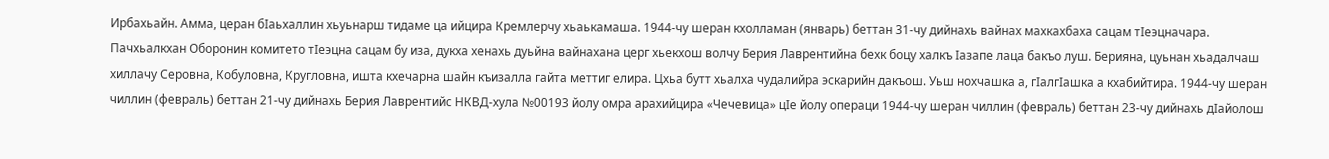Ирбахьайн. Амма, церан бIаьхаллин хьуьнарш тидаме ца ийцира Кремлерчу хьаькамаша. 1944-чу шеран кхолламан (январь) беттан 31-чу дийнахь вайнах махкахбаха сацам тIеэцначара. Пачхьалкхан Оборонин комитето тIеэцна сацам бу иза, дукха хенахь дуьйна вайнахана церг хьекхош волчу Берия Лаврентийна бехк боцу халкъ Iазапе лаца бакъо луш. Берияна, цуьнан хьадалчаш хиллачу Серовна, Кобуловна, Кругловна, ишта кхечарна шайн къизалла гайта меттиг елира. Цхьа бутт хьалха чудалийра эскарийн дакъош. Уьш нохчашка а, гIалгIашка а кхабийтира. 1944-чу шеран чиллин (февраль) беттан 21-чу дийнахь Берия Лаврентийс НКВД-хула №00193 йолу омра арахийцира «Чечевица» цIе йолу операци 1944-чу шеран чиллин (февраль) беттан 23-чу дийнахь дIайолош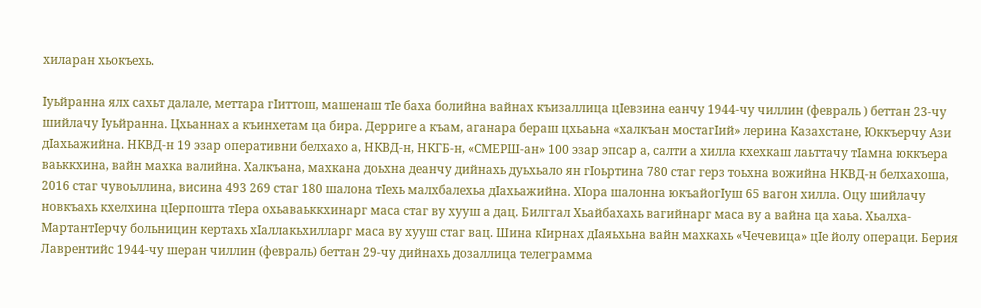хиларан хьокъехь.

Iуьйранна ялх сахьт далале, меттара гIиттош, машенаш тIе баха болийна вайнах къизаллица цIевзина еанчу 1944-чу чиллин (февраль ) беттан 23-чу шийлачу Iуьйранна. Цхьаннах а къинхетам ца бира. Дерриге а къам, аганара бераш цхьаьна «халкъан мостагIий» лерина Казахстане, Юккъерчу Ази дIахьажийна. НКВД-н 19 эзар оперативни белхахо а, НКВД-н, НКГБ-н, «СМЕРШ-ан» 100 эзар эпсар а, салти а хилла кхехкаш лаьттачу тIамна юккъера ваьккхина, вайн махка валийна. Халкъана, махкана доьхна деанчу дийнахь дуьхьало ян гIоьртина 780 стаг герз тоьхна вожийна НКВД-н белхахоша, 2016 стаг чувоьллина, висина 493 269 стаг 180 шалона тIехь малхбалехьа дIахьажийна. ХIора шалонна юкъайогIуш 65 вагон хилла. Оцу шийлачу новкъахь кхелхина цIерпошта тIера охьаваьккхинарг маса стаг ву хууш а дац. Билггал Хьайбахахь вагийнарг маса ву а вайна ца хаьа. Хьалха-МартантIерчу больницин кертахь хIаллакьхилларг маса ву хууш стаг вац. Шина кIирнах дIаяьхьна вайн махкахь «Чечевица» цIе йолу операци. Берия Лаврентийс 1944-чу шеран чиллин (февраль) беттан 29-чу дийнахь дозаллица телеграмма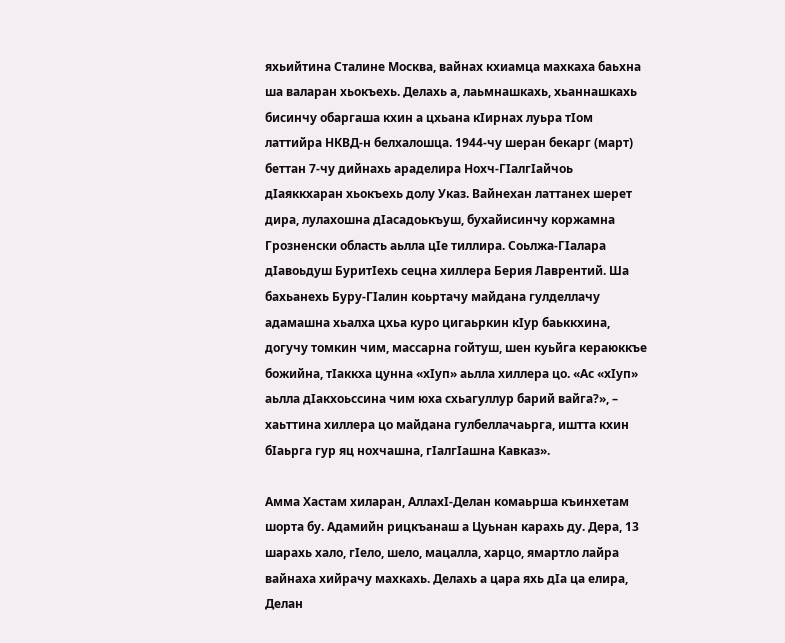яхьийтина Сталине Москва, вайнах кхиамца махкаха баьхна ша валаран хьокъехь. Делахь а, лаьмнашкахь, хьаннашкахь бисинчу обаргаша кхин а цхьана кIирнах луьра тIом латтийра НКВД-н белхалошца. 1944-чу шеран бекарг (март) беттан 7-чу дийнахь араделира Нохч-ГIалгIайчоь дIаяккхаран хьокъехь долу Указ. Вайнехан латтанех шерет дира, лулахошна дIасадоькъуш, бухайисинчу коржамна Грозненски область аьлла цIе тиллира. Соьлжа-ГIалара дIавоьдуш БуритIехь сецна хиллера Берия Лаврентий. Ша бахьанехь Буру-ГIалин коьртачу майдана гулделлачу адамашна хьалха цхьа куро цигаьркин кIур баьккхина, догучу томкин чим, массарна гойтуш, шен куьйга кераюккъе божийна, тIаккха цунна «хIуп» аьлла хиллера цо. «Ас «хIуп» аьлла дIакхоьссина чим юха схьагуллур барий вайга?», – хаьттина хиллера цо майдана гулбеллачаьрга, иштта кхин бIаьрга гур яц нохчашна, гIалгIашна Кавказ».

Амма Хастам хиларан, АллахI-Делан комаьрша къинхетам шорта бу. Адамийн рицкъанаш а Цуьнан карахь ду. Дера, 13 шарахь хало, гIело, шело, мацалла, харцо, ямартло лайра вайнаха хийрачу махкахь. Делахь а цара яхь дIа ца елира, Делан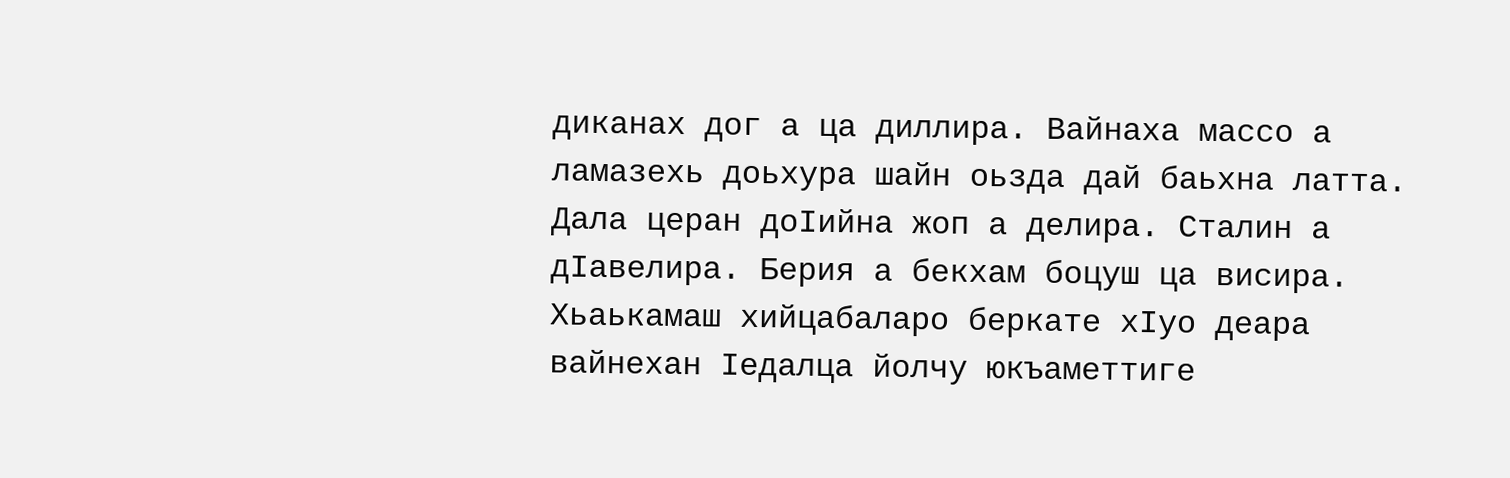диканах дог а ца диллира. Вайнаха массо а ламазехь доьхура шайн оьзда дай баьхна латта. Дала церан доIийна жоп а делира. Сталин а дIавелира. Берия а бекхам боцуш ца висира. Хьаькамаш хийцабаларо беркате хIуо деара вайнехан Iедалца йолчу юкъаметтиге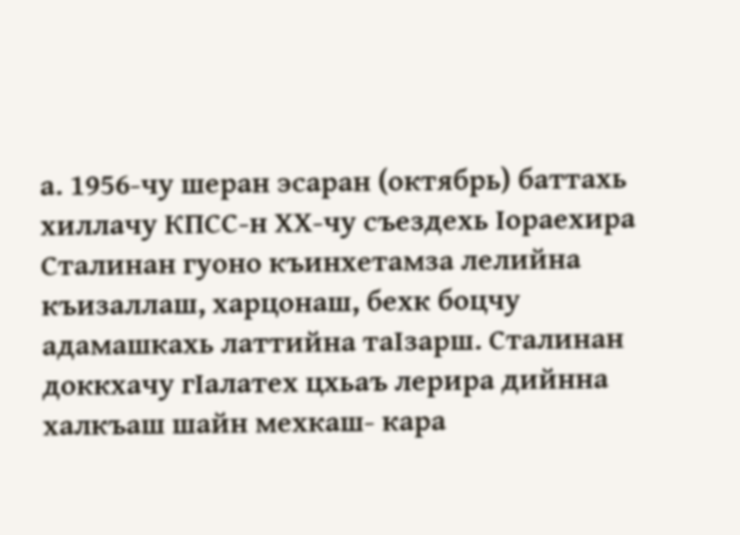а. 1956-чу шеран эсаран (октябрь) баттахь хиллачу КПСС-н ХХ-чу съездехь Iораехира Сталинан гуоно къинхетамза лелийна къизаллаш, харцонаш, бехк боцчу адамашкахь латтийна таIзарш. Сталинан доккхачу гIалатех цхьаъ лерира дийнна халкъаш шайн мехкаш- кара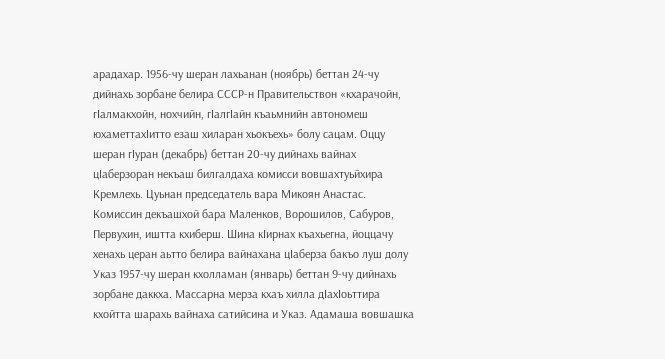арадахар. 1956-чу шеран лахьанан (ноябрь) беттан 24-чу дийнахь зорбане белира СССР-н Правительствон «кхарачойн, гIалмакхойн, нохчийн, гIалгIайн къаьмнийн автономеш юхаметтахIитто езаш хиларан хьокъехь» болу сацам. Оццу шеран гIуран (декабрь) беттан 20-чу дийнахь вайнах цIаберзоран некъаш билгалдаха комисси вовшахтуьйхира Кремлехь. Цуьнан председатель вара Микоян Анастас. Комиссин декъашхой бара Маленков, Ворошилов, Сабуров, Первухин, иштта кхиберш. Шина кIирнах къахьегна, йоццачу хенахь церан аьтто белира вайнахана цIаберза бакъо луш долу Указ 1957-чу шеран кхолламан (январь) беттан 9-чу дийнахь зорбане даккха. Массарна мерза кхаъ хилла дIахIоьттира кхойтта шарахь вайнаха сатийсина и Указ. Адамаша вовшашка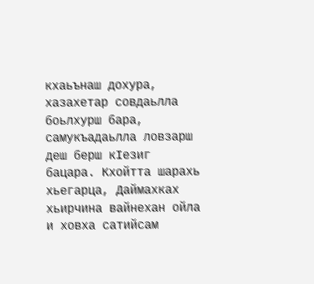кхаьънаш дохура, хазахетар совдаьлла боьлхурш бара, самукъадаьлла ловзарш деш берш кIезиг бацара. Кхойтта шарахь хьегарца, Даймахках хьирчина вайнехан ойла и ховха сатийсам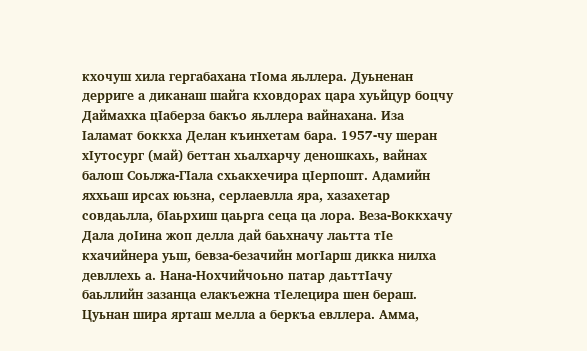кхочуш хила гергабахана тIома яьллера. Дуьненан дерриге а диканаш шайга кховдорах цара хуьйцур боцчу Даймахка цIаберза бакъо яьллера вайнахана. Иза Iаламат боккха Делан къинхетам бара. 1957-чу шеран хIутосург (май) беттан хьалхарчу деношкахь, вайнах балош Соьлжа-ГIала схьакхечира цIерпошт. Адамийн яххьаш ирсах юьзна, серлаевлла яра, хазахетар совдаьлла, бIаьрхиш цаьрга сеца ца лора. Веза-Воккхачу Дала доIина жоп делла дай баьхначу лаьтта тIе кхачийнера уьш, бевза-безачийн могIарш дикка нилха девллехь а. Нана-Нохчийчоьно патар даьттIачу баьллийн зазанца елакъежна тIелецира шен бераш. Цуьнан шира ярташ мелла а беркъа евллера. Амма,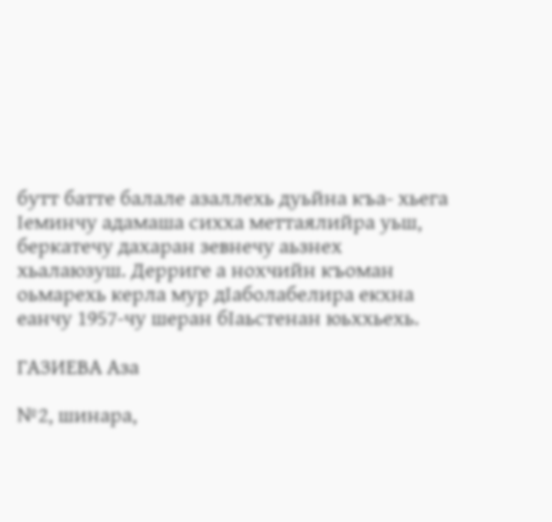бутт батте балале азаллехь дуьйна къа- хьега Iеминчу адамаша сихха меттаялийра уьш, беркатечу дахаран зевнечу аьзнех хьалаюзуш. Дерриге а нохчийн къоман оьмарехь керла мур дIаболабелира екхна еанчу 1957-чу шеран бIаьстенан юьххьехь.

ГАЗИЕВА Аза

№2, шинара,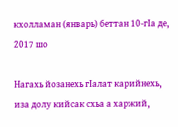кхолламан (январь) беттан 10-гIа де, 2017 шо

Нагахь йозанехь гIалат карийнехь, иза долу кийсак схьа а харжий,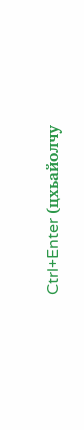Ctrl+Enter (цхьайолчу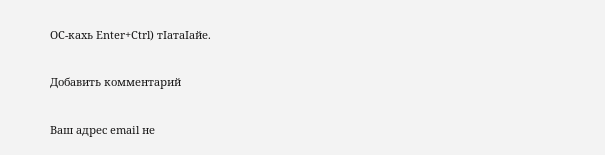ОС-кахь Enter+Ctrl) тIатаIайе.

Добавить комментарий

Ваш адрес email не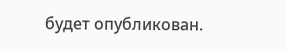будет опубликован.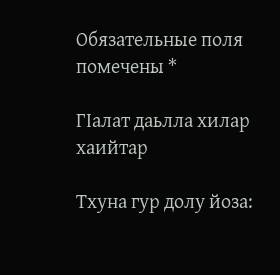Обязательные поля помечены *

ГIалат даьлла хилар хаийтар

Тхуна гур долу йоза: